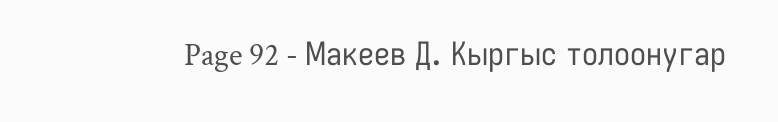Page 92 - Макеев Д. Кыргыс толоонугар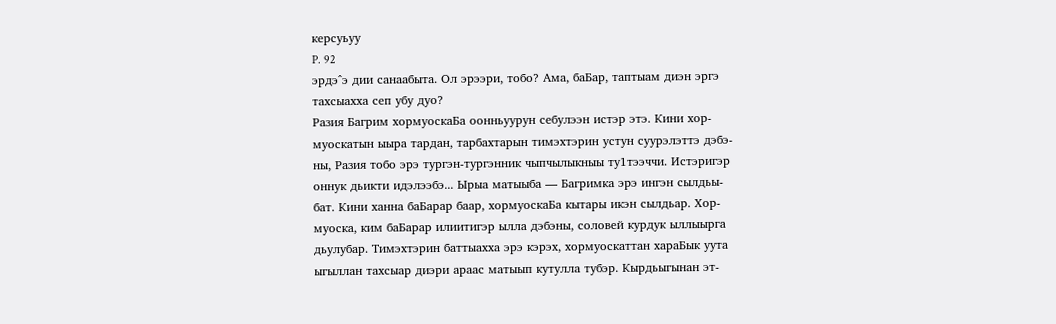керсуьуу
P. 92
эрдэ^э дии санаабыта. Ол эрээри, тобо? Ама, баБар, таптыам диэн эргэ
тахсыахха сеп убу дуо?
Разия Багрим хормуоскаБа оонньуурун себулээн истэр этэ. Кини хор-
муоскатын ыыра тардан, тарбахтарын тимэхтэрин устун суурэлэттэ дэбэ-
ны, Разия тобо эрэ тургэн-тургэнник чыпчылыкныы ту1тээччи. Истэригэр
оннук дьикти идэлээбэ... Ырыа матыыба — Багримка эрэ ингэн сылдьы-
бат. Кини ханна баБарар баар, хормуоскаБа кытары икэн сылдьар. Хор-
муоска, ким баБарар илиитигэр ылла дэбэны, соловей курдук ыллыырга
дьулубар. Тимэхтэрин баттыахха эрэ кэрэх, хормуоскаттан хараБык уута
ыгыллан тахсыар диэри араас матыып кутулла тубэр. Кырдьыгынан эт-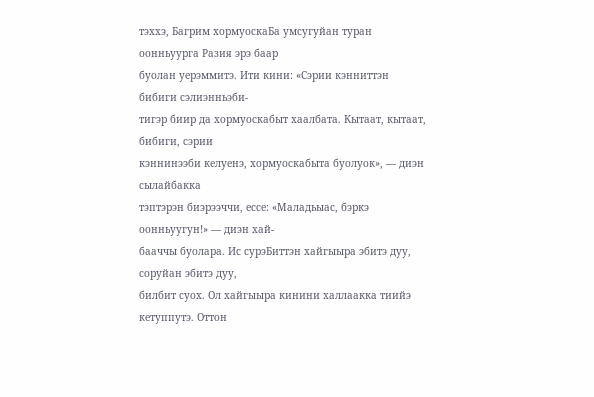тэххэ, Багрим хормуоскаБа умсугуйан туран оонньуурга Разия эрэ баар
буолан уерэммитэ. Ити кини: «Сэрии кэнниттэн бибиги сэлиэнньэби-
тигэр биир да хормуоскабыт хаалбата. Кытаат, кытаат, бибиги, сэрии
кэннинээби келуенэ, хормуоскабыта буолуок», — диэн сылайбакка
тэптэрэн биэрээччи, ессе: «Маладьыас, бэркэ оонньуугун!» — диэн хай-
бааччы буолара. Ис сурэБиттэн хайгыыра эбитэ дуу, соруйан эбитэ дуу,
билбит суох. Ол хайгыыра кинини халлаакка тиийэ кетуппутэ. Оттон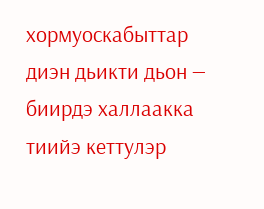хормуоскабыттар диэн дьикти дьон — биирдэ халлаакка тиийэ кеттулэр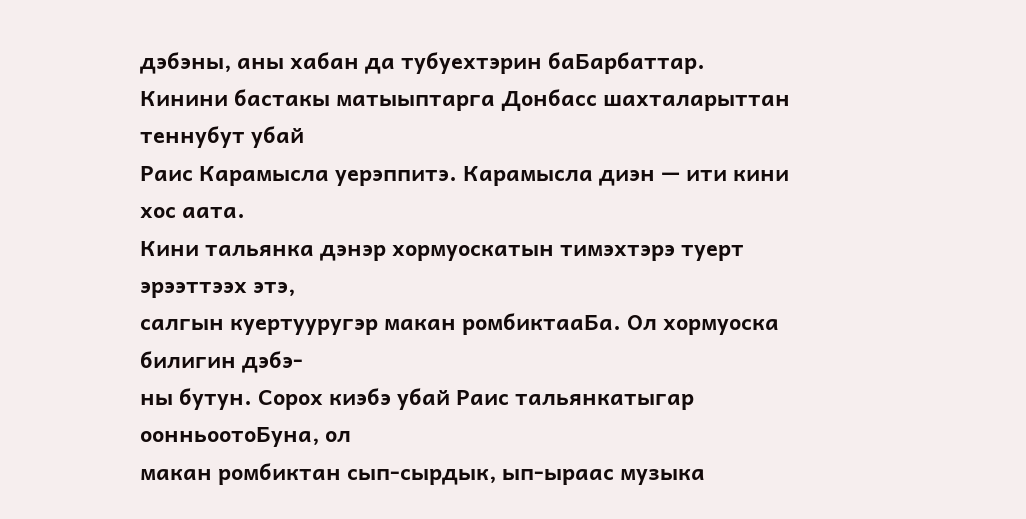дэбэны, аны хабан да тубуехтэрин баБарбаттар.
Кинини бастакы матыыптарга Донбасс шахталарыттан теннубут убай
Раис Карамысла уерэппитэ. Карамысла диэн — ити кини хос аата.
Кини тальянка дэнэр хормуоскатын тимэхтэрэ туерт эрээттээх этэ,
салгын куертууругэр макан ромбиктааБа. Ол хормуоска билигин дэбэ-
ны бутун. Сорох киэбэ убай Раис тальянкатыгар оонньоотоБуна, ол
макан ромбиктан сып-сырдык, ып-ыраас музыка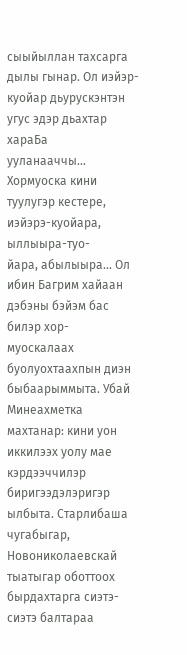сыыйыллан тахсарга
дылы гынар. Ол иэйэр-куойар дьурускэнтэн угус эдэр дьахтар хараБа
ууланааччы...
Хормуоска кини туулугэр кестере, иэйэрэ-куойара, ыллыыра-туо-
йара, абылыыра... Ол ибин Багрим хайаан дэбэны бэйэм бас билэр хор-
муоскалаах буолуохтаахпын диэн быбаарыммыта. Убай Минеахметка
махтанар: кини уон иккилээх уолу мае кэрдээччилэр биригээдэлэригэр
ылбыта. Старлибаша чугабыгар, Новониколаевскай тыатыгар оботтоох
бырдахтарга сиэтэ-сиэтэ балтараа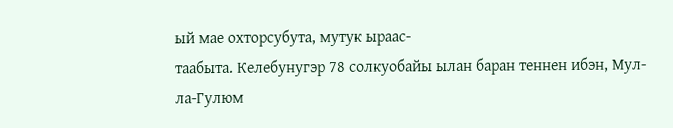ый мае охторсубута, мутук ыраас-
таабыта. Келебунугэр 78 солкуобайы ылан баран теннен ибэн, Мул-
ла-Гулюм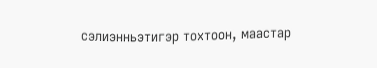сэлиэнньэтигэр тохтоон, маастар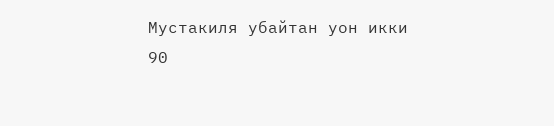Мустакиля убайтан уон икки
90